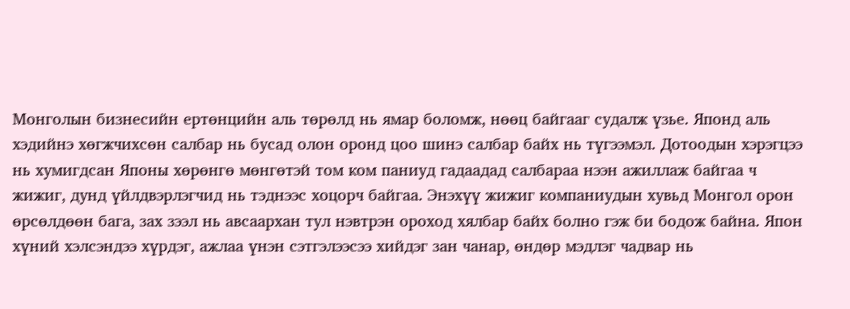Монголын бизнесийн ертөнцийн аль төрөлд нь ямар боломж, нөөц байгааг судалж үзье. Японд аль хэдийнэ хөгжчихсөн салбар нь бусад олон оронд цоо шинэ салбар байх нь түгээмэл. Дотоодын хэрэгцээ нь хумигдсан Японы хөрөнгө мөнгөтэй том ком паниуд гадаадад салбараа нээн ажиллаж байгаа ч жижиг, дунд үйлдвэрлэгчид нь тэднээс хоцорч байгаа. Энэхүү жижиг компаниудын хувьд Монгол орон өрсөлдөөн бага, зах зээл нь авсаархан тул нэвтрэн ороход хялбар байх болно гэж би бодож байна. Япон хүний хэлсэндээ хүрдэг, ажлаа үнэн сэтгэлээсээ хийдэг зан чанар, өндөр мэдлэг чадвар нь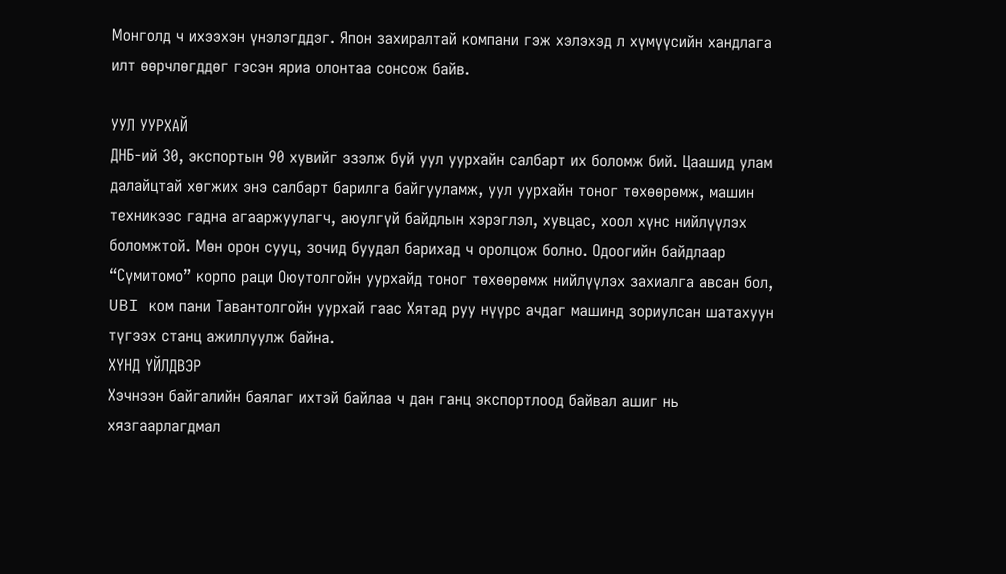Монголд ч ихээхэн үнэлэгддэг. Япон захиралтай компани гэж хэлэхэд л хүмүүсийн хандлага илт өөрчлөгддөг гэсэн яриа олонтаа сонсож байв.

УУЛ УУРХАЙ
ДНБ-ий 30, экспортын 90 хувийг эзэлж буй уул уурхайн салбарт их боломж бий. Цаашид улам далайцтай хөгжих энэ салбарт барилга байгууламж, уул уурхайн тоног төхөөрөмж, машин техникээс гадна агааржуулагч, аюулгүй байдлын хэрэглэл, хувцас, хоол хүнс нийлүүлэх боломжтой. Мөн орон сууц, зочид буудал барихад ч оролцож болно. Одоогийн байдлаар “Сүмитомо” корпо раци Оюутолгойн уурхайд тоног төхөөрөмж нийлүүлэх захиалга авсан бол, UBI ком пани Тавантолгойн уурхай гаас Хятад руу нүүрс ачдаг машинд зориулсан шатахуун түгээх станц ажиллуулж байна.
ХҮНД ҮЙЛДВЭР
Хэчнээн байгалийн баялаг ихтэй байлаа ч дан ганц экспортлоод байвал ашиг нь хязгаарлагдмал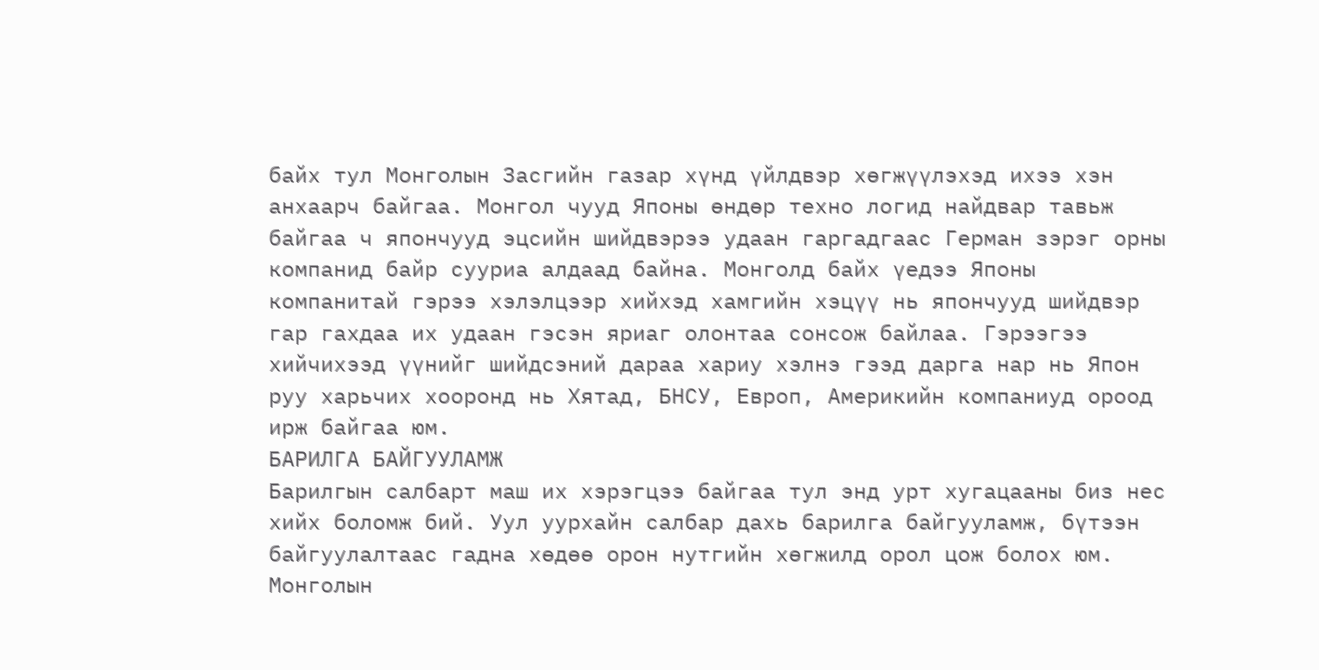байх тул Монголын Засгийн газар хүнд үйлдвэр хөгжүүлэхэд ихээ хэн анхаарч байгаа. Монгол чууд Японы өндөр техно логид найдвар тавьж байгаа ч япончууд эцсийн шийдвэрээ удаан гаргадгаас Герман зэрэг орны компанид байр сууриа алдаад байна. Монголд байх үедээ Японы компанитай гэрээ хэлэлцээр хийхэд хамгийн хэцүү нь япончууд шийдвэр гар гахдаа их удаан гэсэн яриаг олонтаа сонсож байлаа. Гэрээгээ хийчихээд үүнийг шийдсэний дараа хариу хэлнэ гээд дарга нар нь Япон руу харьчих хооронд нь Хятад, БНСУ, Европ, Америкийн компаниуд ороод ирж байгаа юм.
БАРИЛГА БАЙГУУЛАМЖ
Барилгын салбарт маш их хэрэгцээ байгаа тул энд урт хугацааны биз нес хийх боломж бий. Уул уурхайн салбар дахь барилга байгууламж, бүтээн байгуулалтаас гадна хөдөө орон нутгийн хөгжилд орол цож болох юм. Монголын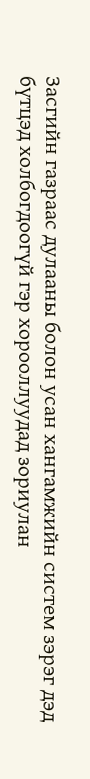Засгийн газраас дулааны болон усан хангамжийн систем зэрэг дэд бүтцэд холбогдоогүй гэр хорооллуудад зориулан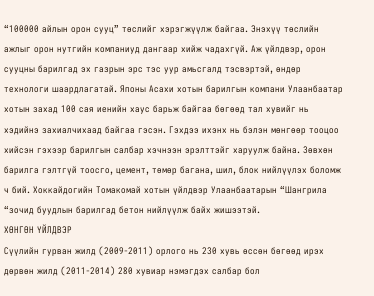“100000 айлын орон сууц” төслийг хэрэгжүүлж байгаа. Энэхүү төслийн ажлыг орон нутгийн компаниуд дангаар хийж чадахгүй. Аж үйлдвэр, орон сууцны барилгад эх газрын эрс тэс уур амьсгалд тэсвэртэй, өндөр технологи шаардлагатай. Японы Асахи хотын барилгын компани Улаанбаатар хотын захад 100 сая иенийн хаус барьж байгаа бөгөөд тал хувийг нь хэдийнэ захиалчихаад байгаа гэсэн. Гэхдээ ихэнх нь бэлэн мөнгөөр тооцоо хийсэн гэхээр барилгын салбар хэчнээн эрэлттэйг харуулж байна. Зөвхөн барилга гэлтгүй тоосго, цемент, төмөр багана, шил, блок нийлүүлэх боломж ч бий. Хоккайдогийн Томакомай хотын үйлдвэр Улаанбаатарын “Шангрила “зочид буудлын барилгад бетон нийлүүлж байх жишээтэй.
ХӨНГӨН ҮЙЛДВЭР
Сүүлийн гурван жилд (2009-2011) орлого нь 230 хувь өссөн бөгөөд ирэх дөрвөн жилд (2011-2014) 280 хувиар нэмэгдэх салбар бол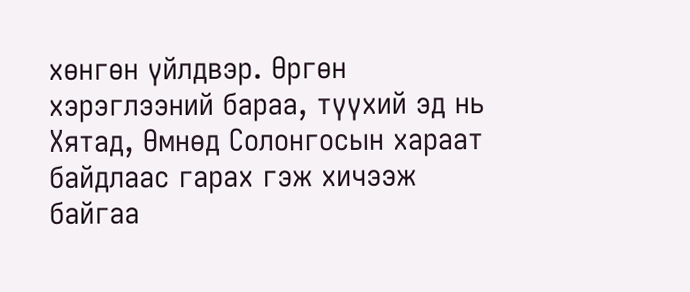хөнгөн үйлдвэр. Өргөн хэрэглээний бараа, түүхий эд нь Хятад, Өмнөд Солонгосын хараат байдлаас гарах гэж хичээж байгаа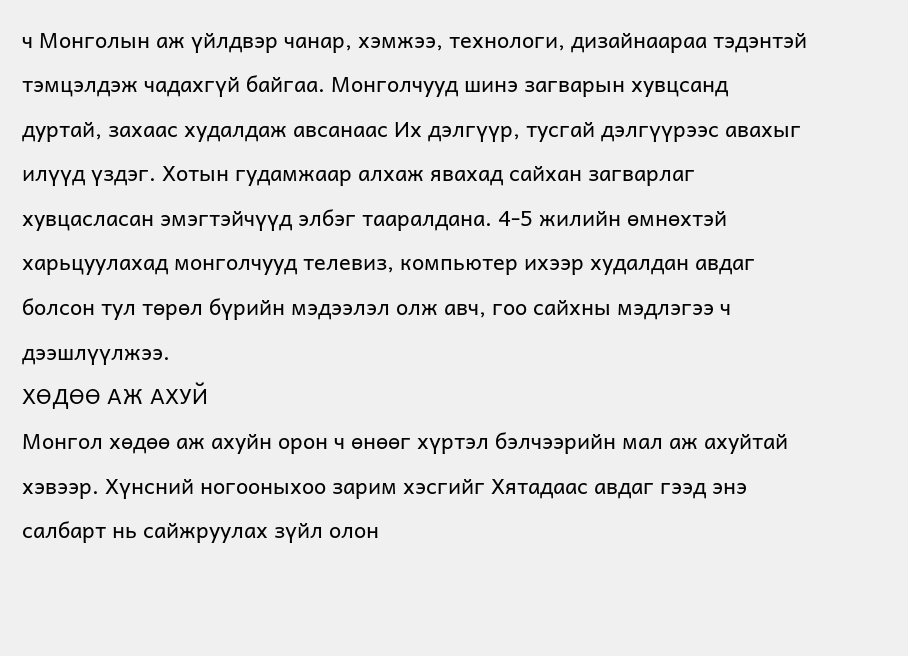ч Монголын аж үйлдвэр чанар, хэмжээ, технологи, дизайнаараа тэдэнтэй тэмцэлдэж чадахгүй байгаа. Монголчууд шинэ загварын хувцсанд дуртай, захаас худалдаж авсанаас Их дэлгүүр, тусгай дэлгүүрээс авахыг илүүд үздэг. Хотын гудамжаар алхаж явахад сайхан загварлаг хувцасласан эмэгтэйчүүд элбэг тааралдана. 4-5 жилийн өмнөхтэй харьцуулахад монголчууд телевиз, компьютер ихээр худалдан авдаг болсон тул төрөл бүрийн мэдээлэл олж авч, гоо сайхны мэдлэгээ ч дээшлүүлжээ.
ХӨДӨӨ АЖ АХУЙ
Монгол хөдөө аж ахуйн орон ч өнөөг хүртэл бэлчээрийн мал аж ахуйтай хэвээр. Хүнсний ногооныхоо зарим хэсгийг Хятадаас авдаг гээд энэ салбарт нь сайжруулах зүйл олон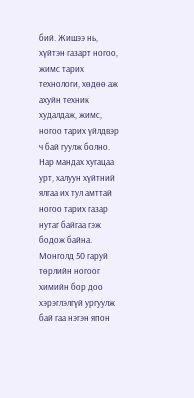бий. Жишээ нь, хүйтэн газарт ногоо, жимс тарих технологи, хөдөө аж ахуйн техник худалдаж, жимс, ногоо тарих үйлдвэр ч бай гуулж болно. Нар мандах хугацаа урт, халуун хүйтний ялгаа их тул амттай ногоо тарих газар нутаг байгаа гэж бодож байна. Монголд 50 гаруй төрлийн ногоог химийн бор доо хэрэглэлгүй ургуулж бай гаа нэгэн япон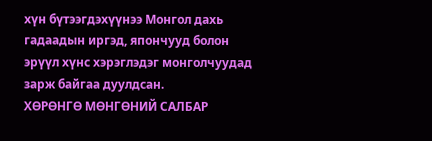хүн бүтээгдэхүүнээ Монгол дахь гадаадын иргэд, япончууд болон эрүүл хүнс хэрэглэдэг монголчуудад зарж байгаа дуулдсан.
ХӨРӨНГӨ МӨНГӨНИЙ САЛБАР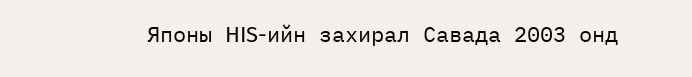Японы HIS-ийн захирал Савада 2003 онд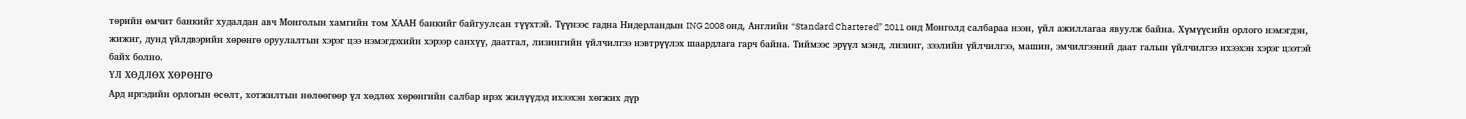төрийн өмчит банкийг худалдан авч Монголын хамгийн том ХААН банкийг байгуулсан түүхтэй. Түүнээс гадна Нидерландын ING 2008 онд, Английн “Standard Chartered” 2011 онд Монголд салбараа нээн, үйл ажиллагаа явуулж байна. Хүмүүсийн орлого нэмэгдэн, жижиг, дунд үйлдвэрийн хөрөнгө оруулалтын хэрэг цээ нэмэгдэхийн хэрээр санхүү, даатгал, лизингийн үйлчилгээ нэвтрүүлэх шаардлага гарч байна. Тиймээс эрүүл мэнд, лизинг, зээлийн үйлчилгээ, машин, эмчилгээний даат галын үйлчилгээ ихээхэн хэрэг цээтэй байх болно.
ҮЛ ХӨДЛӨХ ХӨРӨНГӨ
Ард иргэдийн орлогын өсөлт, хотжилтын нөлөөгөөр үл хөдлөх хөрөнгийн салбар ирэх жилүүдэд ихээхэн хөгжих дүр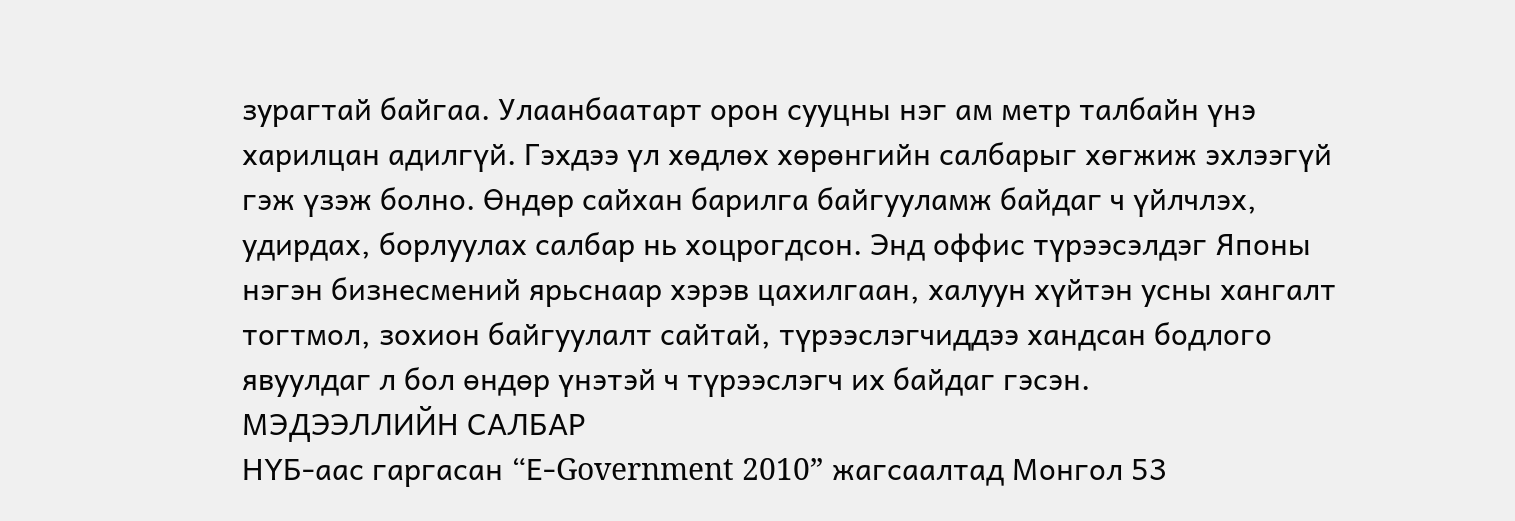зурагтай байгаа. Улаанбаатарт орон сууцны нэг ам метр талбайн үнэ харилцан адилгүй. Гэхдээ үл хөдлөх хөрөнгийн салбарыг хөгжиж эхлээгүй гэж үзэж болно. Өндөр сайхан барилга байгууламж байдаг ч үйлчлэх, удирдах, борлуулах салбар нь хоцрогдсон. Энд оффис түрээсэлдэг Японы нэгэн бизнесмений ярьснаар хэрэв цахилгаан, халуун хүйтэн усны хангалт тогтмол, зохион байгуулалт сайтай, түрээслэгчиддээ хандсан бодлого явуулдаг л бол өндөр үнэтэй ч түрээслэгч их байдаг гэсэн.
МЭДЭЭЛЛИЙН САЛБАР
НҮБ-аас гаргасан “Е-Government 2010” жагсаалтад Монгол 53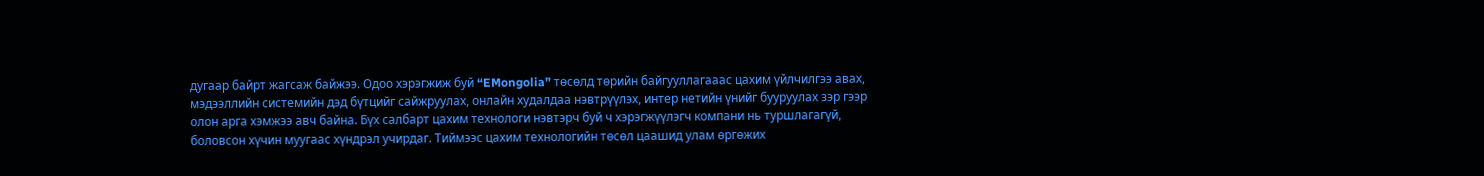дугаар байрт жагсаж байжээ. Одоо хэрэгжиж буй “EMongolia” төсөлд төрийн байгууллагааас цахим үйлчилгээ авах, мэдээллийн системийн дэд бүтцийг сайжруулах, онлайн худалдаа нэвтрүүлэх, интер нетийн үнийг бууруулах зэр гээр олон арга хэмжээ авч байна. Бүх салбарт цахим технологи нэвтэрч буй ч хэрэгжүүлэгч компани нь туршлагагүй, боловсон хүчин муугаас хүндрэл учирдаг. Тиймээс цахим технологийн төсөл цаашид улам өргөжих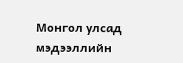Монгол улсад мэдээллийн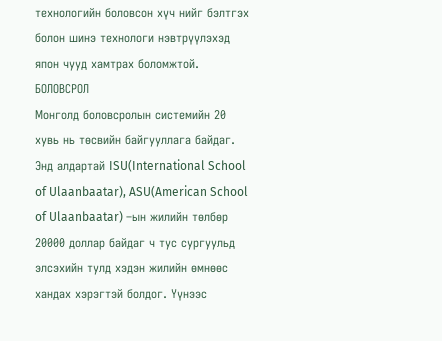технологийн боловсон хүч нийг бэлтгэх болон шинэ технологи нэвтрүүлэхэд япон чууд хамтрах боломжтой.
БОЛОВСРОЛ
Монголд боловсролын системийн 20 хувь нь төсвийн байгууллага байдаг. Энд алдартай ISU(International School of Ulaanbaatar), ASU(American School of Ulaanbaatar) –ын жилийн төлбөр 20000 доллар байдаг ч тус сургуульд элсэхийн тулд хэдэн жилийн өмнөөс хандах хэрэгтэй болдог. Үүнээс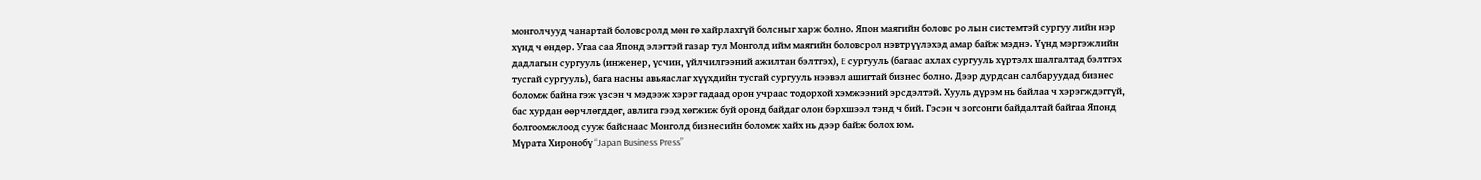монголчууд чанартай боловсролд мөн гө хайрлахгүй болсныг харж болно. Япон маягийн боловс ро лын системтэй сургуу лийн нэр хүнд ч өндөр. Угаа саа Японд элэгтэй газар тул Монголд ийм маягийн боловсрол нэвтрүүлэхэд амар байж мэднэ. Үүнд мэргэжлийн дадлагын сургууль (инженер, үсчин, үйлчилгээний ажилтан бэлтгэх), E сургууль (багаас ахлах сургууль хүртэлх шалгалтад бэлтгэх тусгай сургууль), бага насны авьяаслаг хүүхдийн тусгай сургууль нээвэл ашигтай бизнес болно. Дээр дурдсан салбаруудад бизнес боломж байна гэж үзсэн ч мэдээж хэрэг гадаад орон учраас тодорхой хэмжээний эрсдэлтэй. Хууль дүрэм нь байлаа ч хэрэгждэггүй, бас хурдан өөрчлөгддөг, авлига гээд хөгжиж буй оронд байдаг олон бэрхшээл тэнд ч бий. Гэсэн ч зогсонги байдалтай байгаа Японд болгоомжлоод сууж байснаас Монголд бизнесийн боломж хайх нь дээр байж болох юм.
Мүрата Хиронобү “Japan Business Press”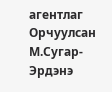агентлаг
Орчуулсан М.Сугар-Эрдэнэ